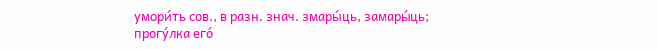умори́ть сов., в разн. знач. змары́ць, замары́ць;
прогу́лка его́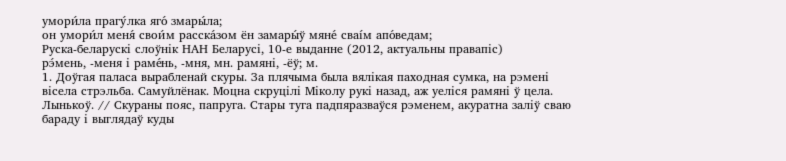умори́ла прагу́лка яго́ змары́ла;
он умори́л меня́ свои́м расска́зом ён замары́ў мяне́ сваі́м апо́ведам;
Руска-беларускі слоўнік НАН Беларусі, 10-е выданне (2012, актуальны правапіс)
рэ́мень, ‑меня і раме́нь, ‑мня, мн. рамяні, ‑ёў; м.
1. Доўгая паласа вырабленай скуры. За плячыма была вялікая паходная сумка, на рэмені вісела стрэльба. Самуйлёнак. Моцна скруцілі Міколу рукі назад, аж уеліся рамяні ў цела. Лынькоў. // Скураны пояс, папруга. Стары туга падпяразваўся рэменем, акуратна заліў сваю бараду і выглядаў куды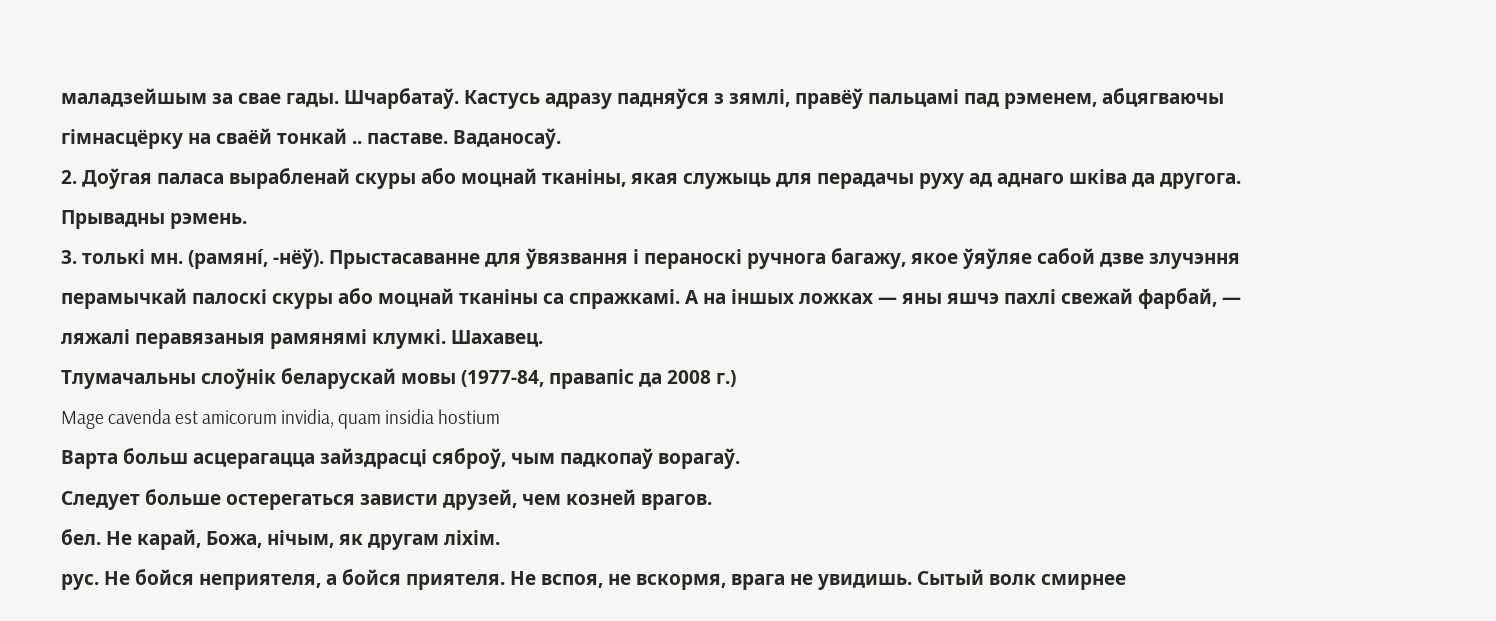маладзейшым за свае гады. Шчарбатаў. Кастусь адразу падняўся з зямлі, правёў пальцамі пад рэменем, абцягваючы гімнасцёрку на сваёй тонкай .. паставе. Ваданосаў.
2. Доўгая паласа вырабленай скуры або моцнай тканіны, якая служыць для перадачы руху ад аднаго шківа да другога. Прывадны рэмень.
3. толькі мн. (рамяні́, ‑нёў). Прыстасаванне для ўвязвання і пераноскі ручнога багажу, якое ўяўляе сабой дзве злучэння перамычкай палоскі скуры або моцнай тканіны са спражкамі. А на іншых ложках — яны яшчэ пахлі свежай фарбай, — ляжалі перавязаныя рамянямі клумкі. Шахавец.
Тлумачальны слоўнік беларускай мовы (1977-84, правапіс да 2008 г.)
Mage cavenda est amicorum invidia, quam insidia hostium
Варта больш асцерагацца зайздрасці сяброў, чым падкопаў ворагаў.
Следует больше остерегаться зависти друзей, чем козней врагов.
бел. Не карай, Божа, нічым, як другам ліхім.
рус. Не бойся неприятеля, а бойся приятеля. Не вспоя, не вскормя, врага не увидишь. Сытый волк смирнее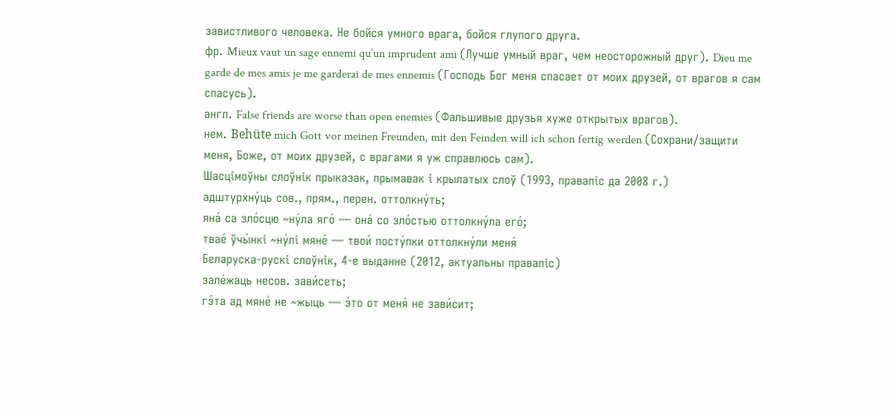завистливого человека. Не бойся умного врага, бойся глупого друга.
фр. Mieux vaut un sage ennemi qu’un imprudent ami (Лучше умный враг, чем неосторожный друг). Dieu me garde de mes amis je me garderai de mes ennemis (Господь Бог меня спасает от моих друзей, от врагов я сам спасусь).
англ. False friends are worse than open enemies (Фальшивые друзья хуже открытых врагов).
нем. Behüte mich Gott vor meinen Freunden, mit den Feinden will ich schon fertig werden (Сохрани/защити меня, Боже, от моих друзей, с врагами я уж справлюсь сам).
Шасцімоўны слоўнік прыказак, прымавак і крылатых слоў (1993, правапіс да 2008 г.)
адштурхну́ць сов., прям., перен. оттолкну́ть;
яна́ са зло́сцю ~ну́ла яго́ — она́ со зло́стью оттолкну́ла его́;
твае́ ўчы́нкі ~ну́лі мяне́ — твои́ посту́пки оттолкну́ли меня́
Беларуска-рускі слоўнік, 4-е выданне (2012, актуальны правапіс)
зале́жаць несов. зави́сеть;
гэ́та ад мяне́ не ~жыць — э́то от меня́ не зави́сит;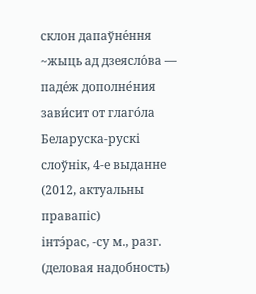склон дапаўне́ння ~жыць ад дзеясло́ва — паде́ж дополне́ния зави́сит от глаго́ла
Беларуска-рускі слоўнік, 4-е выданне (2012, актуальны правапіс)
інтэ́рас, -су м., разг. (деловая надобность)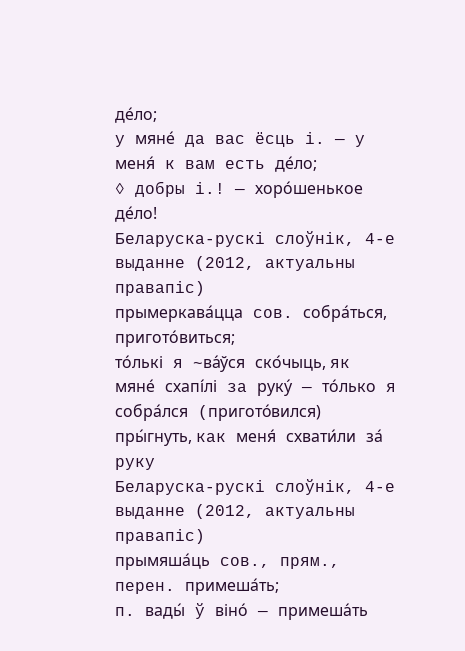де́ло;
у мяне́ да вас ёсць і. — у меня́ к вам есть де́ло;
◊ добры і.! — хоро́шенькое де́ло!
Беларуска-рускі слоўнік, 4-е выданне (2012, актуальны правапіс)
прымеркава́цца сов. собра́ться, пригото́виться;
то́лькі я ~ва́ўся ско́чыць, як мяне́ схапі́лі за руку́ — то́лько я собра́лся (пригото́вился) пры́гнуть, как меня́ схвати́ли за́ руку
Беларуска-рускі слоўнік, 4-е выданне (2012, актуальны правапіс)
прымяша́ць сов., прям., перен. примеша́ть;
п. вады́ ў віно́ — примеша́ть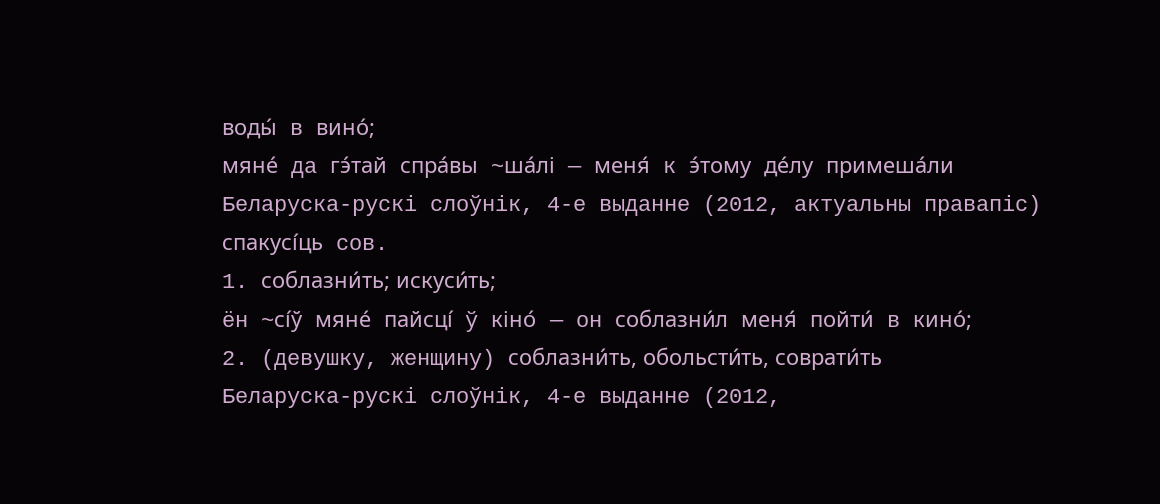воды́ в вино́;
мяне́ да гэ́тай спра́вы ~ша́лі — меня́ к э́тому де́лу примеша́ли
Беларуска-рускі слоўнік, 4-е выданне (2012, актуальны правапіс)
спакусі́ць сов.
1. соблазни́ть; искуси́ть;
ён ~сі́ў мяне́ пайсці́ ў кіно́ — он соблазни́л меня́ пойти́ в кино́;
2. (девушку, женщину) соблазни́ть, обольсти́ть, соврати́ть
Беларуска-рускі слоўнік, 4-е выданне (2012,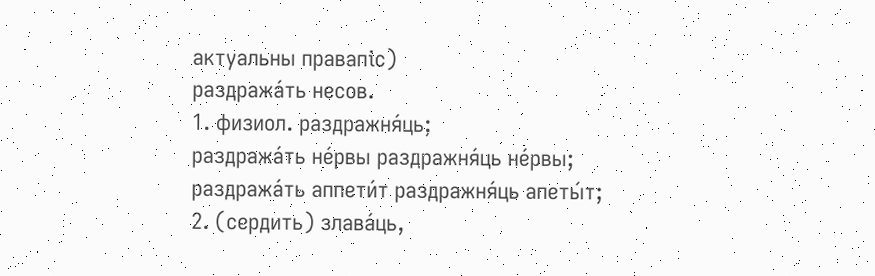актуальны правапіс)
раздража́ть несов.
1. физиол. раздражня́ць;
раздража́ть не́рвы раздражня́ць не́рвы;
раздража́ть аппети́т раздражня́ць апеты́т;
2. (сердить) злава́ць,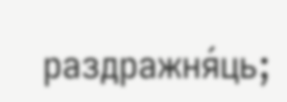раздражня́ць;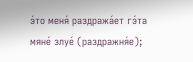э́то меня́ раздража́ет гэ́та мяне́ злуе́ (раздражня́е);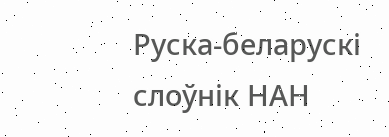Руска-беларускі слоўнік НАН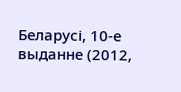Беларусі, 10-е выданне (2012,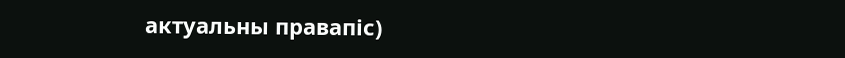актуальны правапіс)